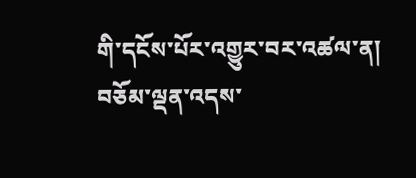གི་དངོས་པོར་འགྱུར་བར་འཚལ་ན། བཅོམ་ལྡན་འདས་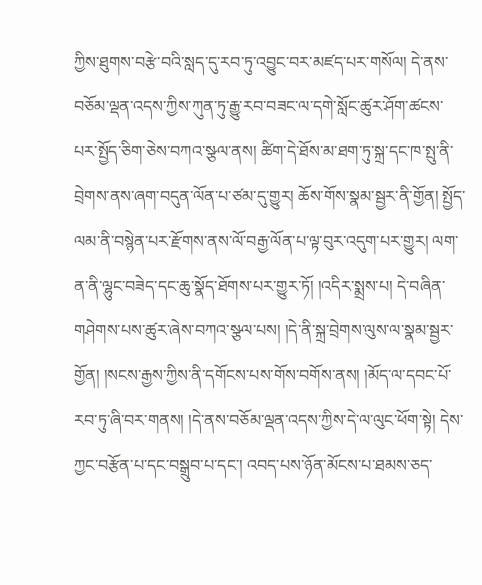ཀྱིས་ཐུགས་བརྩེ་བའི་སླད་དུ་རབ་ཏུ་འབྱུང་བར་མཛད་པར་གསོལ། དེ་ནས་བཅོམ་ལྡན་འདས་ཀྱིས་ཀུན་ཏུ་རྒྱུ་རབ་བཟང་ལ་དགེ་སློང་ཚུར་ཤོག་ཚངས་པར་སྤྱོད་ཅིག་ཅེས་བཀའ་སྩལ་ནས། ཚིག་དེ་ཐོས་མ་ཐག་ཏུ་སྐྲ་དང་ཁ་སྤུ་ནི་བྲེགས་ནས་ཞག་བདུན་ལོན་པ་ཙམ་དུ་གྱུར། ཆོས་གོས་སྣམ་སྦྱར་ནི་གྱོན། སྤྱོད་ལམ་ནི་བསྙེན་པར་རྫོགས་ནས་ལོ་བརྒྱ་ལོན་པ་ལྟ་བུར་འདུག་པར་གྱུར། ལག་ན་ནི་ལྷུང་བཟེད་དང་ཆུ་སྣོད་ཐོགས་པར་གྱུར་ཏོ། །འདིར་སྨྲས་པ། དེ་བཞིན་གཤེགས་པས་ཚུར་ཞེས་བཀའ་སྩལ་པས། །དེ་ནི་སྐྲ་བྲེགས་ལུས་ལ་སྣམ་སྦྱར་གྱོན། །སངས་རྒྱས་ཀྱིས་ནི་དགོངས་པས་གོས་བགོས་ནས། །མོད་ལ་དབང་པོ་རབ་ཏུ་ཞི་བར་གནས། །དེ་ནས་བཅོམ་ལྡན་འདས་ཀྱིས་དེ་ལ་ལུང་ཕོག་སྟེ། དེས་ཀྱང་བརྩོན་པ་དང་བསྒྲུབ་པ་དང་། འབད་པས་ཉོན་མོངས་པ་ཐམས་ཅད་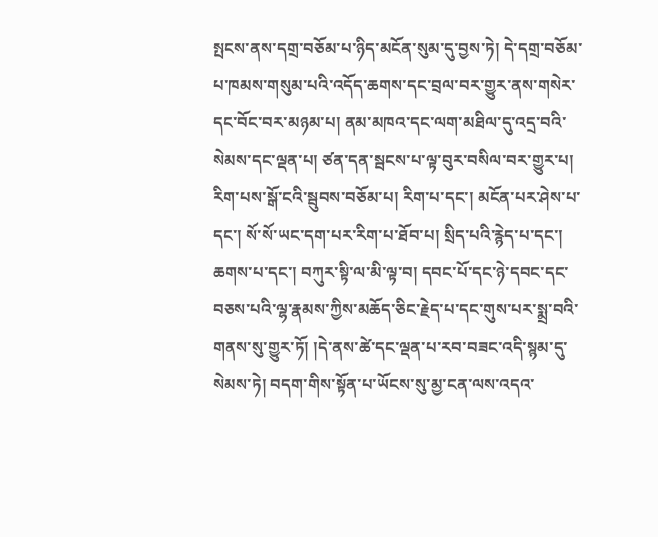སྤངས་ནས་དགྲ་བཅོམ་པ་ཉིད་མངོན་སུམ་དུ་བྱས་ཏེ། དེ་དགྲ་བཅོམ་པ་ཁམས་གསུམ་པའི་འདོད་ཆགས་དང་བྲལ་བར་གྱུར་ནས་གསེར་དང་བོང་བར་མཉམ་པ། ནམ་མཁའ་དང་ལག་མཐིལ་དུ་འདྲ་བའི་སེམས་དང་ལྡན་པ། ཙན་དན་སྦངས་པ་ལྟ་བུར་བསིལ་བར་གྱུར་པ། རིག་པས་སྒོ་ངའི་སྦུབས་བཅོམ་པ། རིག་པ་དང་། མངོན་པར་ཤེས་པ་དང་། སོ་སོ་ཡང་དག་པར་རིག་པ་ཐོབ་པ། སྲིད་པའི་རྙེད་པ་དང་། ཆགས་པ་དང་། བཀུར་སྟི་ལ་མི་ལྟ་བ། དབང་པོ་དང་ཉེ་དབང་དང་བཅས་པའི་ལྷ་རྣམས་ཀྱིས་མཆོད་ཅིང་རྗེད་པ་དང་གུས་པར་སྨྲ་བའི་གནས་སུ་གྱུར་ཏོ། །དེ་ནས་ཚེ་དང་ལྡན་པ་རབ་བཟང་འདི་སྙམ་དུ་སེམས་ཏེ། བདག་གིས་སྟོན་པ་ཡོངས་སུ་མྱ་ངན་ལས་འདའ་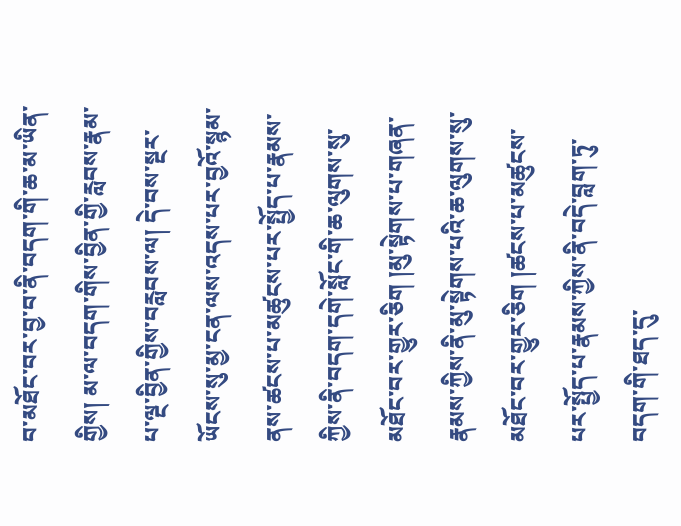བ་མཐོང་བར་བྱ་བ་ནི་བདག་གི་ཆ་མ་ཡིན་གྱིས། མ་ལ་བདག་གིས་བྱིན་གྱི་རླབས་རྣམ་པ་ལྔ་བྱིན་གྱིས་བརླབས་ལ། དེ་བས་སྔར་ཡོངས་སུ་མྱ་ངན་ལས་འདས་པར་བྱའོ་སྙམ་ནས་ཚངས་པ་མཚུངས་པར་སྤྱོད་པ་རྣམས་ཀྱིས་ནི་བདག་དགེ་སློང་གི་ཆ་ལུགས་སུ་མཐོང་བར་གྱུར་ཅིག །མུ་སྟེགས་པ་གཞན་རྣམས་ཀྱིས་ནི་མུ་སྟེགས་པའི་ཆ་ལུགས་སུ་མཐོང་བར་གྱུར་ཅིག །ཚངས་པ་མཚུངས་པར་སྤྱོད་པ་རྣམས་ཀྱིས་ནི་བདེ་བླག་ཏུ་བདག་གི་ཐད་དུ་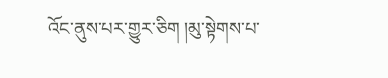འོང་ནུས་པར་གྱུར་ཅིག །མུ་སྟེགས་པ་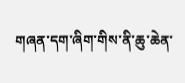གཞན་དག་ཞིག་གིས་ནི་ཆུ་ཆེན་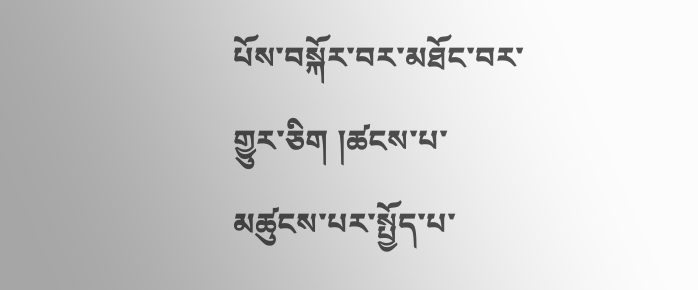པོས་བསྐོར་བར་མཐོང་བར་གྱུར་ཅིག །ཚངས་པ་མཚུངས་པར་སྤྱོད་པ་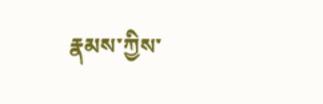རྣམས་ཀྱིས་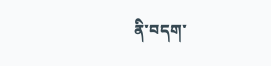ནི་བདག་